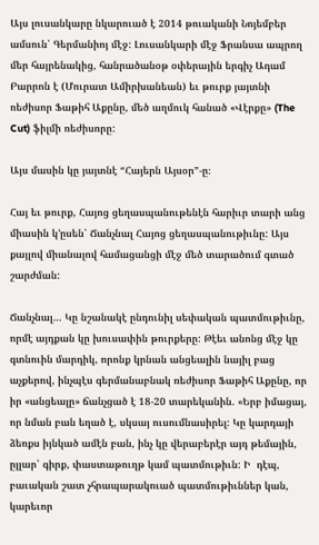Այս լուսանկարը նկարուած է 2014 թուականի Նոյեմբեր ամսուն՝ Գերմանիոյ մէջ: Լուսանկարի մէջ Ֆրանսա ապրող մեր հայրենակից, հանրածանօթ օփերային երգիչ Ադամ Բարրոն է (Մուրատ Ամիրխանեան) եւ թուրք յայտնի ռեժիսոր Ֆաթիհ Աքընը, մեծ աղմուկ հանած «Վէրքը» (The Cut) ֆիլմի ռեժիսորը:

Այս մասին կը յայտնէ “Հայերն Այսօր”-ը։

Հայ եւ թուրք, Հայոց ցեղասպանութենէն հարիւր տարի անց միասին կ’ըսեն՝ Ճանչնալ Հայոց ցեղասպանութիւնը: Այս քայլով միանալով համացանցի մէջ մեծ տարածում գտած շարժման:

Ճանչնալ… Կը նշանակէ ընդունիլ սեփական պատմութիւնը, որմէ այդքան կը խուսափին թուրքերը: Թէեւ անոնց մէջ կը գտնուին մարդիկ, որոնք կրնան անցեալին նայիլ բաց աչքերով, ինչպէս գերմանաբնակ ռեժիսոր Ֆաթիհ Աքընը, որ իր «անցեալը» ճանչցած է 18-20 տարեկանին. «Երբ իմացայ, որ նման բան եղած է, սկսայ ուսումնասիրել: Կը կարդայի ձեռքս իյնկած ամէն բան, ինչ կը վերաբերէր այդ թեմային, ըլլար՝ գիրք, փաստաթուղթ կամ պատմութիւն: Ի  դէպ, բաւական շատ չհրապարակուած պատմութիւններ կան, կարեւոր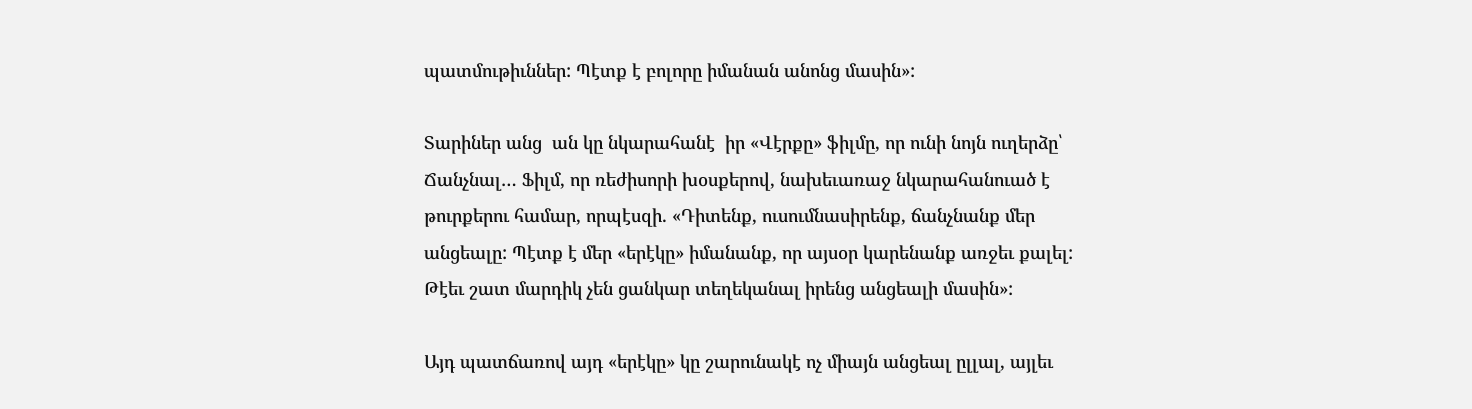պատմութիւններ: Պէտք է բոլորը իմանան անոնց մասին»:

Տարիներ անց  ան կը նկարահանէ  իր «Վէրքը» ֆիլմը, որ ունի նոյն ուղերձը՝ Ճանչնալ… Ֆիլմ, որ ռեժիսորի խօսքերով, նախեւառաջ նկարահանուած է թուրքերու համար, որպէսզի. «Դիտենք, ուսումնասիրենք, ճանչնանք մեր անցեալը: Պէտք է մեր «երէկը» իմանանք, որ այսօր կարենանք առջեւ քալել: Թէեւ շատ մարդիկ չեն ցանկար տեղեկանալ իրենց անցեալի մասին»:

Այդ պատճառով այդ «երէկը» կը շարունակէ ոչ միայն անցեալ ըլլալ, այլեւ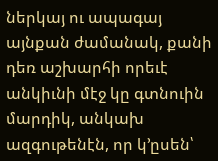ներկայ ու ապագայ այնքան ժամանակ, քանի դեռ աշխարհի որեւէ անկիւնի մէջ կը գտնուին մարդիկ, անկախ ազգութենէն, որ կ’ըսեն՝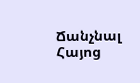Ճանչնալ Հայոց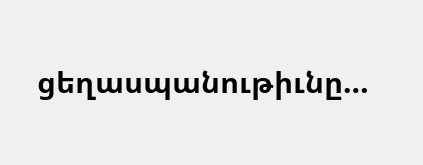ցեղասպանութիւնը…